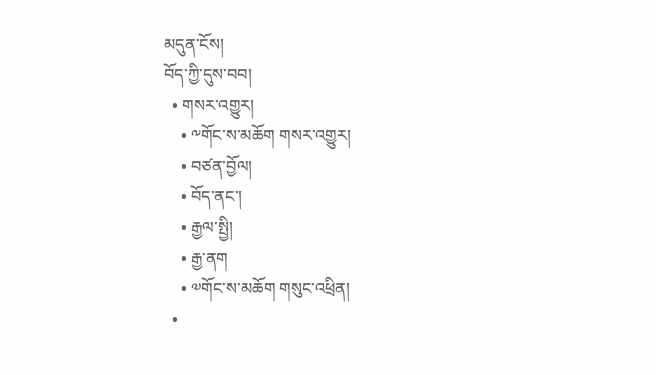མདུན་ངོས།
བོད་ཀྱི་དུས་བབ།
  • གསར་འགྱུར།
    • ༸གོང་ས་མཆོག གསར་འགྱུར།
    • བཙན་བྱོལ།
    • བོད་ནང་།
    • རྒྱལ་སྤྱི།
    • རྒྱ་ནག
    • ༧གོང་ས་མཆོག གསུང་འཕྲིན།
  •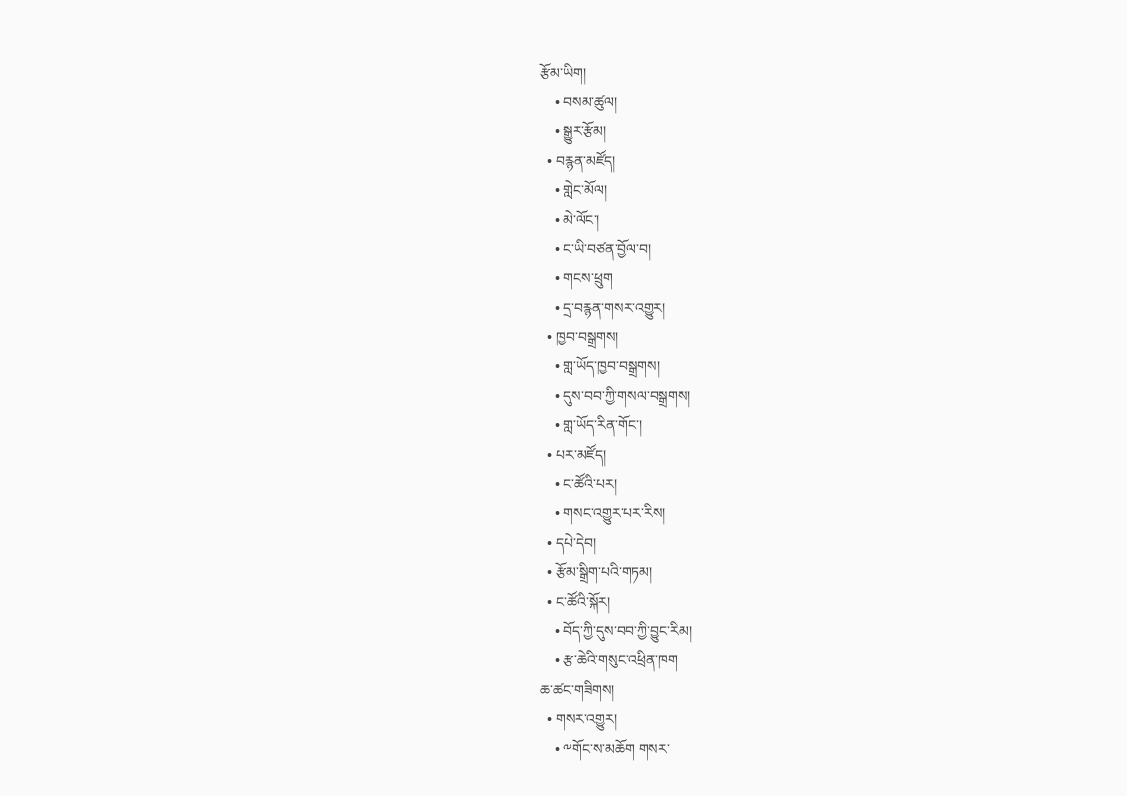རྩོམ་ཡིག།
    • བསམ་ཚུལ།
    • སྒྱུར་རྩོམ།
  • བརྙན་མཛོད།
    • གླེང་མོལ།
    • མེ་ལོང་།
    • ང་ཡི་བཙན་བྱོལ་བ།
    • གངས་ཕྲུག
    • དྲ་བརྙན་གསར་འགྱུར།
  • ཁྱབ་བསྒྲགས།
    • གླ་ཡོད་ཁྱབ་བསྒྲགས།
    • དུས་བབ་ཀྱི་གསལ་བསྒྲགས།
    • གླ་ཡོད་རིན་གོང་།
  • པར་མཛོད།
    • ང་ཚོའི་པར།
    • གསང་འགྱུར་པར་རིས།
  • དཔེ་དེབ།
  • རྩོམ་སྒྲིག་པའི་གཏམ།
  • ང་ཚོའི་སྐོར།
    • བོད་ཀྱི་དུས་བབ་ཀྱི་བྱུང་རིམ།
    • རྩ་ཆེའི་གསུང་འཕྲིན་ཁག
ཆ་ཚང་གཟིགས།
  • གསར་འགྱུར།
    • ༸གོང་ས་མཆོག གསར་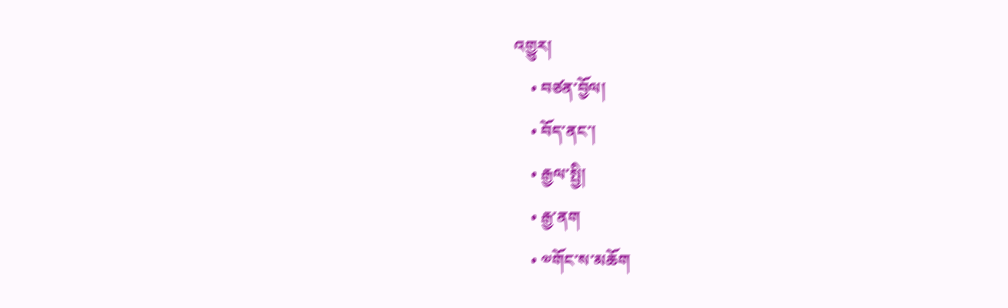འགྱུར།
    • བཙན་བྱོལ།
    • བོད་ནང་།
    • རྒྱལ་སྤྱི།
    • རྒྱ་ནག
    • ༧གོང་ས་མཆོག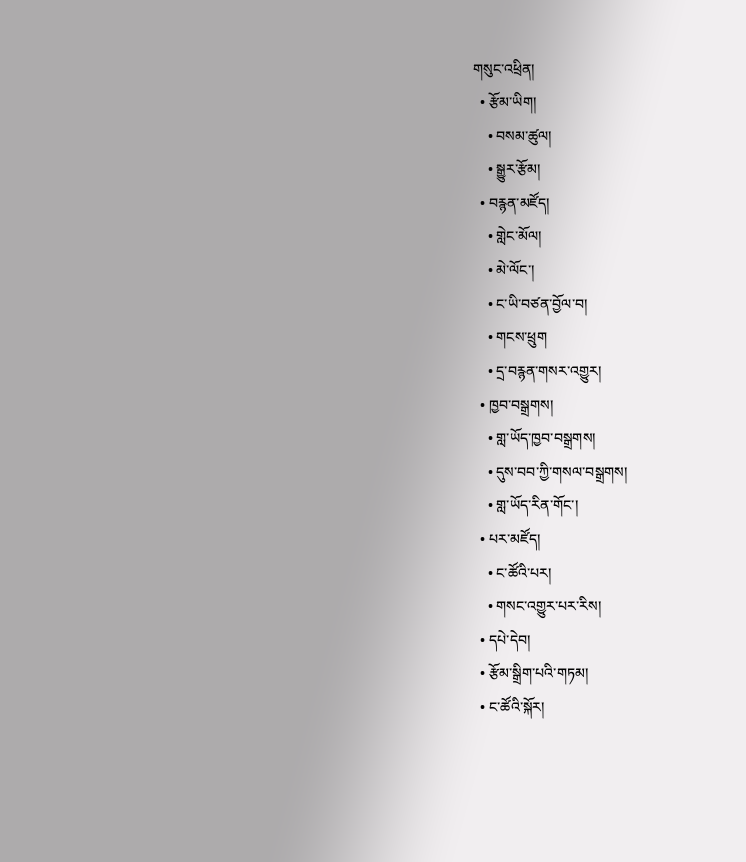གསུང་འཕྲིན།
  • རྩོམ་ཡིག།
    • བསམ་ཚུལ།
    • སྒྱུར་རྩོམ།
  • བརྙན་མཛོད།
    • གླེང་མོལ།
    • མེ་ལོང་།
    • ང་ཡི་བཙན་བྱོལ་བ།
    • གངས་ཕྲུག
    • དྲ་བརྙན་གསར་འགྱུར།
  • ཁྱབ་བསྒྲགས།
    • གླ་ཡོད་ཁྱབ་བསྒྲགས།
    • དུས་བབ་ཀྱི་གསལ་བསྒྲགས།
    • གླ་ཡོད་རིན་གོང་།
  • པར་མཛོད།
    • ང་ཚོའི་པར།
    • གསང་འགྱུར་པར་རིས།
  • དཔེ་དེབ།
  • རྩོམ་སྒྲིག་པའི་གཏམ།
  • ང་ཚོའི་སྐོར།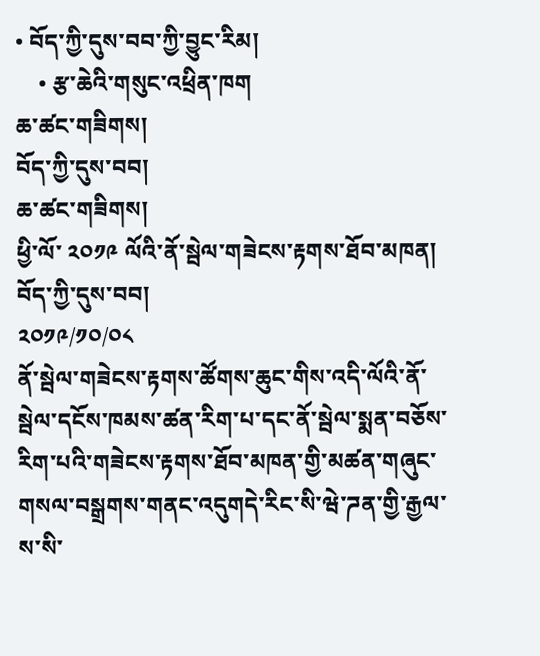• བོད་ཀྱི་དུས་བབ་ཀྱི་བྱུང་རིམ།
    • རྩ་ཆེའི་གསུང་འཕྲིན་ཁག
ཆ་ཚང་གཟིགས།
བོད་ཀྱི་དུས་བབ།
ཆ་ཚང་གཟིགས།
ཕྱི་ལོ་ ༢༠༡༩ ལོའི་ནོ་སྦེལ་གཟེངས་རྟགས་ཐོབ་མཁན།
བོད་ཀྱི་དུས་བབ།
༢༠༡༩/༡༠/༠༨
ནོ་སྦེལ་གཟེངས་རྟགས་ཚོགས་ཆུང་གིས་འདི་ལོའི་ནོ་སྦེལ་དངོས་ཁམས་ཚན་རིག་པ་དང་ནོ་སྦེལ་སྨན་བཅོས་རིག་པའི་གཟེངས་རྟགས་ཐོབ་མཁན་གྱི་མཚན་གཞུང་གསལ་བསྒྲགས་གནང་འདུགདེ་རིང་སི་ཝེ་ཌན་གྱི་རྒྱལ་ས་སི་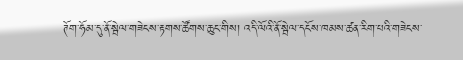ཊོག་ཧོམ་དུ་ནོ་སྦེལ་གཟེངས་རྟགས་ཚོགས་ཆུང་གིས། འདི་ལོའི་ནོ་སྦེལ་དངོས་ཁམས་ཚན་རིག་པའི་གཟེངས་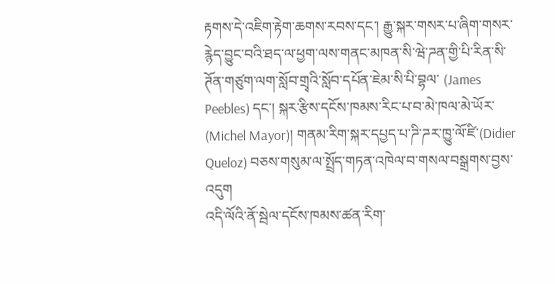རྟགས་དེ་འཇིག་རྟེག་ཆགས་རབས་དང་། རྒྱུ་སྐར་གསར་པ་ཞིག་གསར་རྙེད་བྱུང་བའི་ཐད་ལ་ཕྱག་ལས་གནང་མཁན་སི་ཝེ་ཌན་གྱི་པི་རིན་སི་ཊོན་གཙུག་ལག་སློབ་གྲྭའི་སློབ་དཔོན་ཇེམ་སི་པི་བྷལ་ (James Peebles) དང་། སྐར་རྩིས་དངོས་ཁམས་རིང་པ་བ་མེ་ཁལ་མེ་ཡོར་ (Michel Mayor)། གནམ་རིག་སྐར་དཔྱད་པ་ཌི་ཌར་ཁྱུ་ལོ་ཛི་(Didier Queloz) བཅས་གསུམ་ལ་སྤྲོད་གཏན་འཁེལ་བ་གསལ་བསྒྲགས་བྱས་འདུག
འདི་ལོའི་ནོ་སྦེལ་དངོས་ཁམས་ཚན་རིག་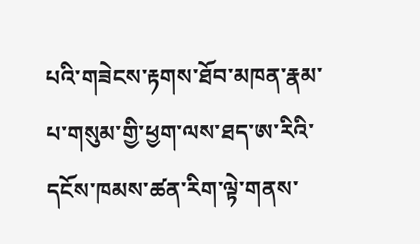པའི་གཟེངས་རྟགས་ཐོབ་མཁན་རྣམ་པ་གསུམ་གྱི་ཕྱག་ལས་ཐད་ཨ་རིའི་དངོས་ཁམས་ཚན་རིག་ལྟེ་གནས་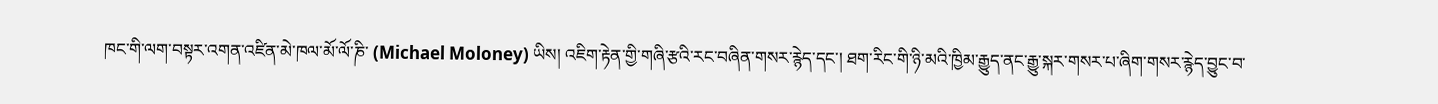ཁང་གི་ལག་བསྟར་འགན་འཛིན་མེ་ཁལ་མོ་ལོ་ཎི་ (Michael Moloney) ཡིས། འཇིག་རྟེན་གྱི་གཞི་རྩའི་རང་བཞིན་གསར་རྙེད་དང་། ཐག་རིང་གི་ཉི་མའི་ཁྱིམ་རྒྱུད་ནང་རྒྱུ་སྐར་གསར་པ་ཞིག་གསར་རྙེད་བྱུང་བ་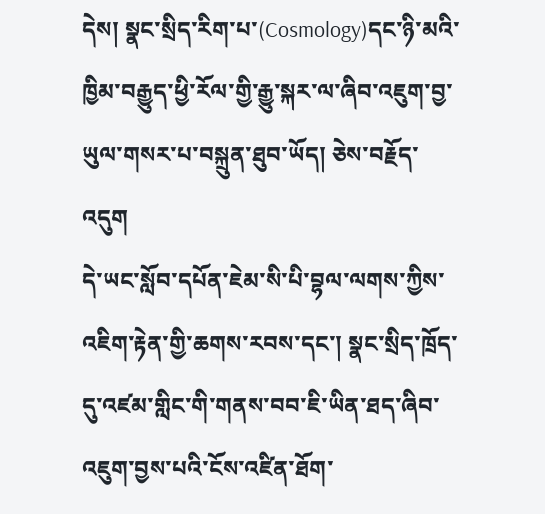དེས། སྣང་སྲིད་རིག་པ་(Cosmology)དང་ཉི་མའི་ཁྱིམ་བརྒྱུད་ཕྱི་རོལ་གྱི་རྒྱུ་སྐར་ལ་ཞིབ་འཇུག་བྱ་ཡུལ་གསར་པ་བསྐྲུན་ཐུབ་ཡོད། ཅེས་བརྗོད་འདུག
དེ་ཡང་སློབ་དཔོན་ཇེམ་སི་པི་བྷལ་ལགས་ཀྱིས་འཇིག་རྟེན་གྱི་ཆགས་རབས་དང་། སྣང་སྲིད་ཁྲོད་དུ་འཛམ་གླིང་གི་གནས་བབ་ཇི་ཡིན་ཐད་ཞིབ་འཇུག་བྱས་པའི་ངོས་འཛིན་ཐོག་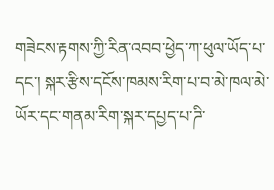གཟེངས་རྟགས་ཀྱི་རིན་འབབ་ཕྱེད་ཀ་ཕུལ་ཡོད་པ་དང་། སྐར་རྩིས་དངོས་ཁམས་རིག་པ་བ་མེ་ཁལ་མེ་ཡོར་དང་གནམ་རིག་སྐར་དཔྱད་པ་ཌི་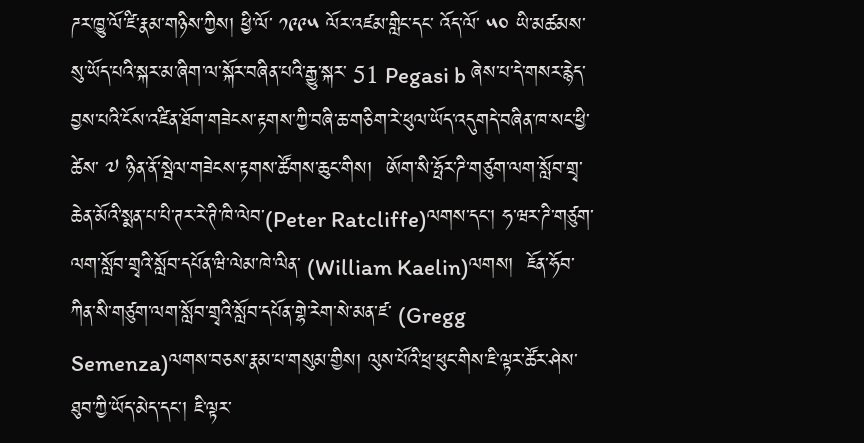ཌར་ཁྱུ་ལོ་ཛི་རྣམ་གཉིས་ཀྱིས། ཕྱི་ལོ་ ༡༩༩༥ ལོར་འཛམ་གླིང་དང་ འོད་ལོ་ ༥༠ ཡི་མཚམས་སུ་ཡོད་པའི་སྐར་མ་ཞིག་ལ་སྐོར་བཞིན་པའི་རྒྱུ་སྐར་ 51 Pegasi b ཞེས་པ་དེ་གསར་རྙེད་བྱས་པའི་ངོས་འཛིན་ཐོག་གཟེངས་རྟགས་ཀྱི་བཞི་ཆ་གཅིག་རེ་ཕུལ་ཡོད་འདུགདེ་བཞིན་ཁ་སང་ཕྱི་ཚེས་ ༧ ཉིན་ནོ་སྦེལ་གཟེངས་རྟགས་ཚོགས་ཆུང་གིས།  ཨོག་སི་ཧྥོར་ཌི་གཙུག་ལག་སློབ་གྲྭ་ཆེན་མོའི་སྨན་པ་པི་ཊར་རེ་ཊི་ཁི་ལེབ་(Peter Ratcliffe)ལགས་དང་། ཧ་ཝར་ཌི་གཙུག་ལག་སློབ་གྲྭའི་སློབ་དཔོན་ཝི་ལེམ་ཁེ་ལིན་ (William Kaelin)ལགས།  ཇོན་ཧོབ་ཀིན་སི་གཙུག་ལག་སློབ་གྲྭའི་སློབ་དཔོན་གྷེ་རེག་སེ་མན་ཛ་ (Gregg Semenza)ལགས་བཅས་རྣམ་པ་གསུམ་གྱིས། ལུས་པོའི་ཕྲ་ཕུང་གིས་ཇི་ལྟར་ཚོར་ཤེས་ཐུབ་ཀྱི་ཡོད་མེད་དང་། ཇི་ལྟར་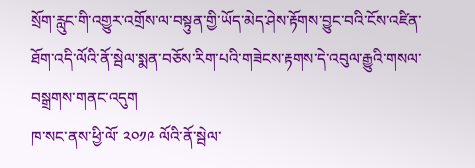སྲོག་རླུང་གི་འགྱུར་འགྲོས་ལ་བསྟུན་གྱི་ཡོད་མེད་ཤེས་རྟོགས་བྱུང་བའི་ངོས་འཛིན་ཐོག་འདི་ལོའི་ནོ་སྦེལ་སྨན་བཅོས་རིག་པའི་གཟེངས་རྟགས་དེ་འབུལ་རྒྱུའི་གསལ་བསྒྲགས་གནང་འདུག
ཁ་སང་ནས་ཕྱི་ལོ་ ༢༠༡༩ ལོའི་ནོ་སྦེལ་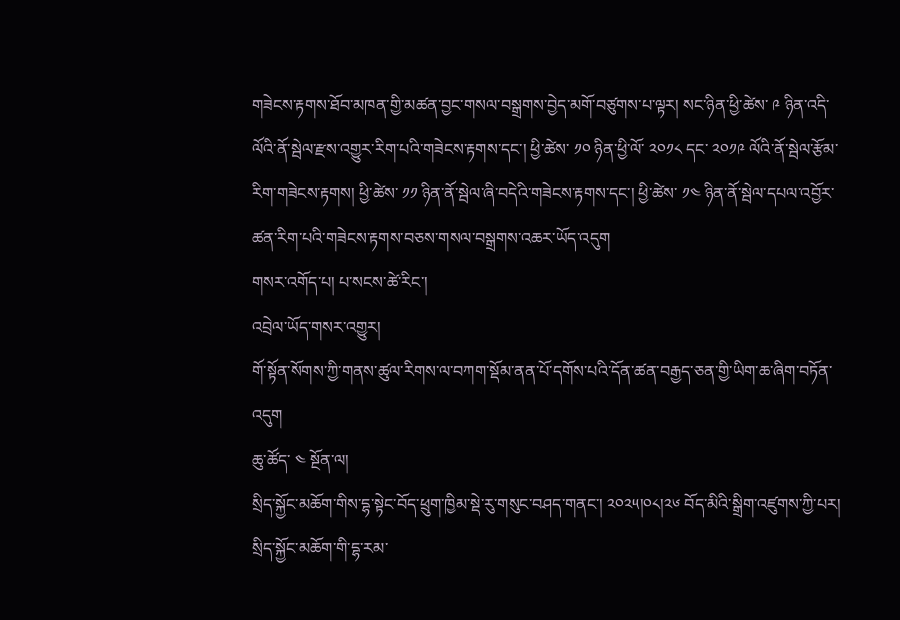གཟེངས་རྟགས་ཐོབ་མཁན་གྱི་མཚན་བྱང་གསལ་བསྒྲགས་བྱེད་མགོ་བཙུགས་པ་ལྟར། སང་ཉིན་ཕྱི་ཚེས་ ༩ ཉིན་འདི་ལོའི་ནོ་སྦེལ་རྫས་འགྱུར་རིག་པའི་གཟེངས་རྟགས་དང་། ཕྱི་ཚེས་ ༡༠ ཉིན་ཕྱི་ལོ་ ༢༠༡༨ དང་ ༢༠༡༩ ལོའི་ནོ་སྦེལ་རྩོམ་རིག་གཟེངས་རྟགས། ཕྱི་ཚེས་ ༡༡ ཉིན་ནོ་སྦེལ་ཞི་བདེའི་གཟེངས་རྟགས་དང་། ཕྱི་ཚེས་ ༡༤ ཉིན་ནོ་སྦེལ་དཔལ་འབྱོར་ཚན་རིག་པའི་གཟེངས་རྟགས་བཅས་གསལ་བསྒྲགས་འཆར་ཡོད་འདུག
གསར་འགོད་པ། པ་སངས་ཚེ་རིང་།
འབྲེལ་ཡོད་གསར་འགྱུར།
གོ་སྟོན་སོགས་ཀྱི་གནས་ཚུལ་རིགས་ལ་བཀག་སྡོམ་ནན་པོ་དགོས་པའི་དོན་ཚན་བརྒྱད་ཅན་གྱི་ཡིག་ཆ་ཞིག་བཏོན་འདུག
ཆུ་ཚོད་ ༤ སྔོན་ལ།
སྲིད་སྐྱོང་མཆོག་གིས་དྷ་སྟེང་བོད་ཕྲུག་ཁྱིམ་སྡེ་རུ་གསུང་བཤད་གནང་། ༢༠༢༥།༠༨།༢༦ བོད་མིའི་སྒྲིག་འཛུགས་ཀྱི་པར།
སྲིད་སྐྱོང་མཆོག་གི་དྷ་རམ་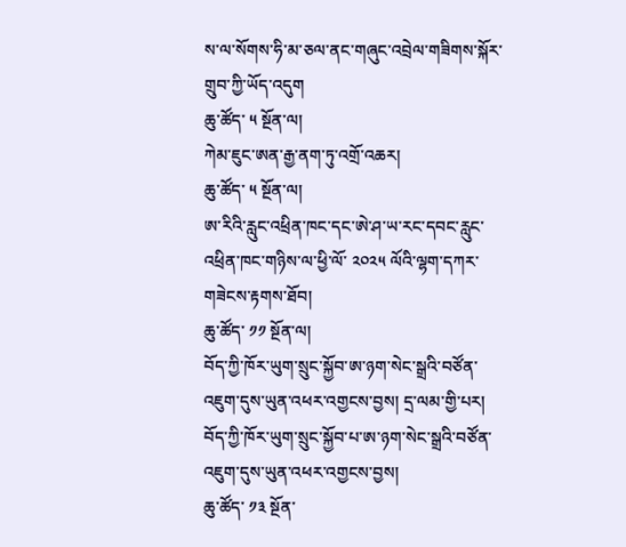ས་ལ་སོགས་ཧི་མ་ཅལ་ནང་གཞུང་འབྲེལ་གཟིགས་སྐོར་གྲུབ་ཀྱི་ཡོད་འདུག
ཆུ་ཚོད་ ༥ སྔོན་ལ།
ཀེམ་ཇུང་ཨན་རྒྱ་ནག་ཏུ་འགྲོ་འཆར།
ཆུ་ཚོད་ ༥ སྔོན་ལ།
ཨ་རིའི་རླུང་འཕྲིན་ཁང་དང་ཨེ་ཤ་ཡ་རང་དབང་རླུང་འཕྲིན་ཁང་གཉིས་ལ་ཕྱི་ལོ་ ༢༠༢༥ ལོའི་ལྷག་དཀར་གཟེངས་རྟགས་ཐོབ།
ཆུ་ཚོད་ ༡༡ སྔོན་ལ།
བོད་ཀྱི་ཁོར་ཡུག་སྲུང་སྐྱོབ་ཨ་ཉག་སེང་སྒྲའི་བཙོན་འཇུག་དུས་ཡུན་འཕར་འགྱངས་བྱས། དྲ་ལམ་གྱི་པར།
བོད་ཀྱི་ཁོར་ཡུག་སྲུང་སྐྱོབ་པ་ཨ་ཉག་སེང་སྒྲའི་བཙོན་འཇུག་དུས་ཡུན་འཕར་འགྱངས་བྱས།
ཆུ་ཚོད་ ༡༣ སྔོན་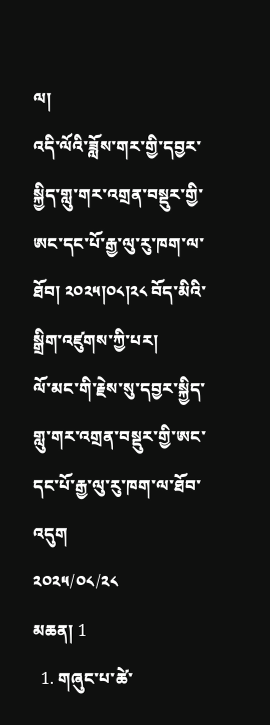ལ།
འདི་ལོའི་ཟློས་གར་གྱི་དབྱར་སྐྱིད་གླུ་གར་འགྲན་བསྡུར་གྱི་ཨང་དང་པོ་རྒྱ་ལུ་རུ་ཁག་ལ་ཐོབ། ༢༠༢༥།༠༨།༢༨ བོད་མིའི་སྒྲིག་འཛུགས་ཀྱི་པར།
ལོ་མང་གི་རྗེས་སུ་དབྱར་སྐྱིད་གླུ་གར་འགྲན་བསྡུར་གྱི་ཨང་དང་པོ་རྒྱ་ལུ་རུ་ཁག་ལ་ཐོབ་འདུག
༢༠༢༥/༠༨/༢༨
མཆན། 1
  1. གཞུང་པ་ཚེ་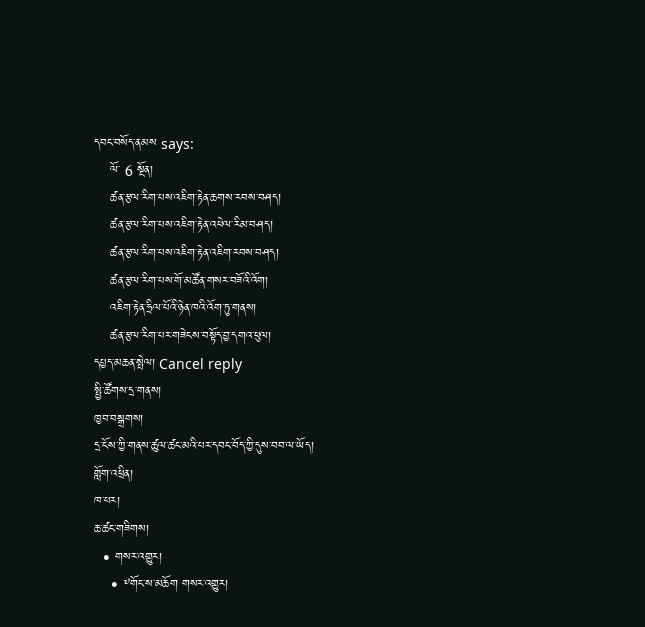དབང་བསོད་ནམས says:
    ལོ་ 6 སྔོན།
    ཚན་རྩལ་རིག་པས་འཇིག་རྟེན་ཆགས་རབས་བཤད།
    ཚན་རྩལ་རིག་པས་འཇིག་རྟེན་འཕེལ་རིམ་བཤད།
    ཚན་རྩལ་རིག་པས་འཇིག་རྟེན་འཇིག་རབས་བཤད།
    ཚན་རྩལ་རིག་པས་གོ་མཚོན་གསར་བཟོའི་འོག།
    འཇིག་རྟེན་ཧྲིལ་པོའི་ཉེན་ཁའི་འོག་ཏུ་གནས།
    ཚན་རྩལ་རིག་པར་གཟེངས་བསྟོད་བྱ་དགའ་ཕུལ།
དཔྱད་མཆན་སྤེལ། Cancel reply
སྤྱི་ཚོགས་དྲ་གནས།
ཁྱབ་བསྒྲགས།
དྲ་ངོས་ཀྱི་གནས་ཚུལ་ཚང་མའི་པར་དབང་བོད་ཀྱི་དུས་བབ་ལ་ཡོད།
གློག་འཕྲིན།
ཁ་པར།
ཆ་ཚང་གཟིགས།
  • གསར་འགྱུར།
    • ༸གོང་ས་མཆོག གསར་འགྱུར།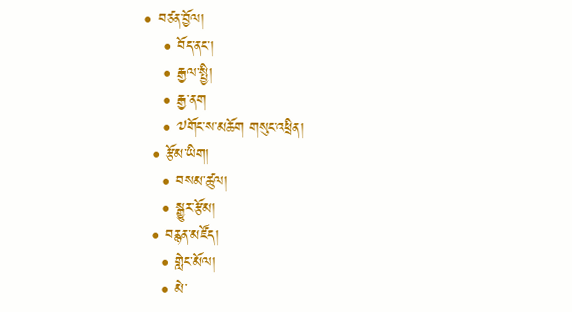• བཙན་བྱོལ།
    • བོད་ནང་།
    • རྒྱལ་སྤྱི།
    • རྒྱ་ནག
    • ༧གོང་ས་མཆོག གསུང་འཕྲིན།
  • རྩོམ་ཡིག།
    • བསམ་ཚུལ།
    • སྒྱུར་རྩོམ།
  • བརྙན་མཛོད།
    • གླེང་མོལ།
    • མེ་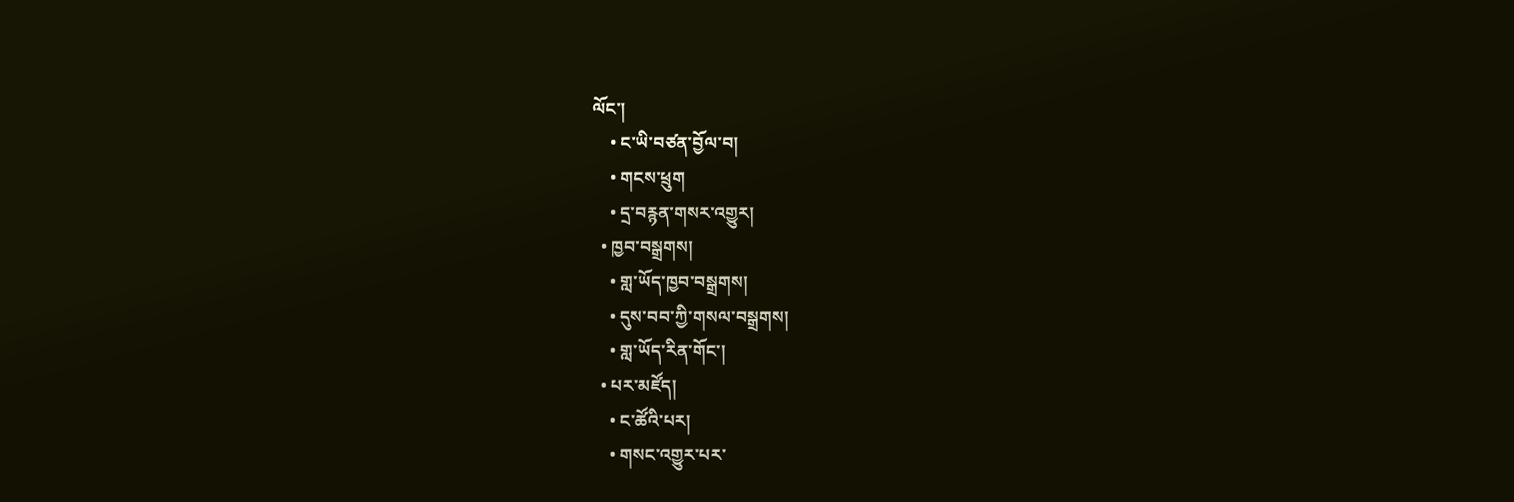ལོང་།
    • ང་ཡི་བཙན་བྱོལ་བ།
    • གངས་ཕྲུག
    • དྲ་བརྙན་གསར་འགྱུར།
  • ཁྱབ་བསྒྲགས།
    • གླ་ཡོད་ཁྱབ་བསྒྲགས།
    • དུས་བབ་ཀྱི་གསལ་བསྒྲགས།
    • གླ་ཡོད་རིན་གོང་།
  • པར་མཛོད།
    • ང་ཚོའི་པར།
    • གསང་འགྱུར་པར་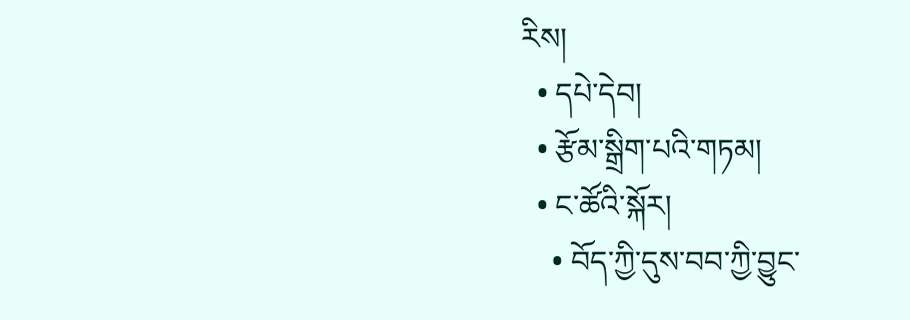རིས།
  • དཔེ་དེབ།
  • རྩོམ་སྒྲིག་པའི་གཏམ།
  • ང་ཚོའི་སྐོར།
    • བོད་ཀྱི་དུས་བབ་ཀྱི་བྱུང་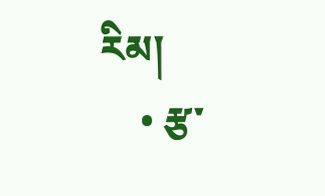རིམ།
    • རྩ་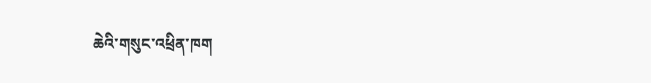ཆེའི་གསུང་འཕྲིན་ཁག